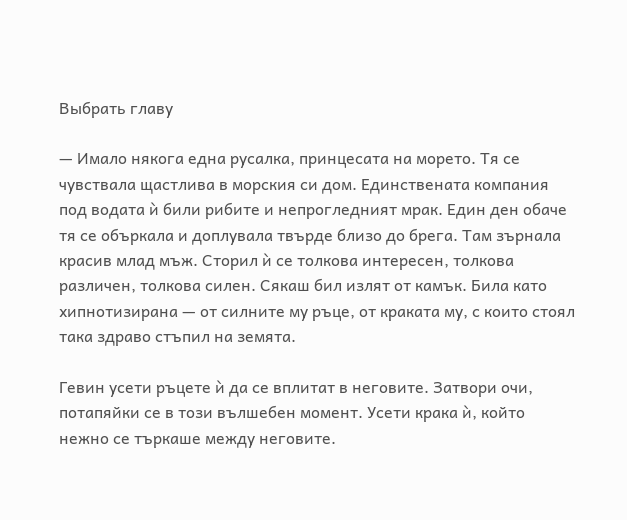Выбрать главу

— Имало някога една русалка, принцесата на морето. Тя се чувствала щастлива в морския си дом. Единствената компания под водата ѝ били рибите и непрогледният мрак. Един ден обаче тя се объркала и доплувала твърде близо до брега. Там зърнала красив млад мъж. Сторил ѝ се толкова интересен, толкова различен, толкова силен. Сякаш бил излят от камък. Била като хипнотизирана — от силните му ръце, от краката му, с които стоял така здраво стъпил на земята.

Гевин усети ръцете ѝ да се вплитат в неговите. Затвори очи, потапяйки се в този вълшебен момент. Усети крака ѝ, който нежно се търкаше между неговите.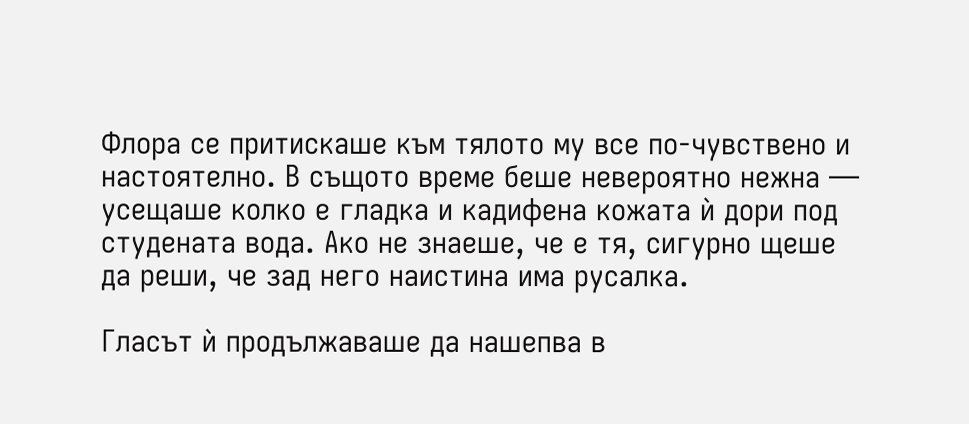Флора се притискаше към тялото му все по-чувствено и настоятелно. В същото време беше невероятно нежна — усещаше колко е гладка и кадифена кожата ѝ дори под студената вода. Ако не знаеше, че е тя, сигурно щеше да реши, че зад него наистина има русалка.

Гласът ѝ продължаваше да нашепва в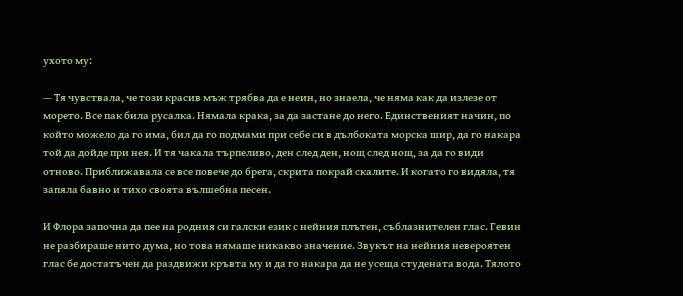ухото му:

— Тя чувствала, че този красив мъж трябва да е неин, но знаела, че няма как да излезе от морето. Все пак била русалка. Нямала крака, за да застане до него. Единственият начин, по който можело да го има, бил да го подмами при себе си в дълбоката морска шир, да го накара той да дойде при нея. И тя чакала търпеливо, ден след ден, нощ след нощ, за да го види отново. Приближавала се все повече до брега, скрита покрай скалите. И когато го видяла, тя запяла бавно и тихо своята вълшебна песен.

И Флора започна да пее на родния си галски език с нейния плътен, съблазнителен глас. Гевин не разбираше нито дума, но това нямаше никакво значение. Звукът на нейния невероятен глас бе достатъчен да раздвижи кръвта му и да го накара да не усеща студената вода. Тялото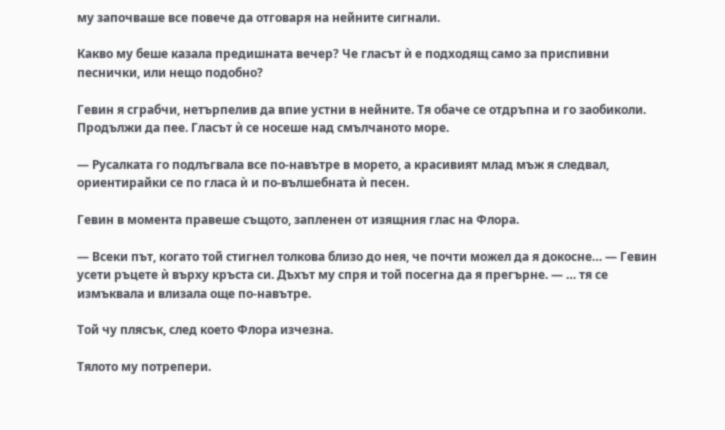му започваше все повече да отговаря на нейните сигнали.

Какво му беше казала предишната вечер? Че гласът ѝ е подходящ само за приспивни песнички, или нещо подобно?

Гевин я сграбчи, нетърпелив да впие устни в нейните. Тя обаче се отдръпна и го заобиколи. Продължи да пее. Гласът ѝ се носеше над смълчаното море.

— Русалката го подлъгвала все по-навътре в морето, а красивият млад мъж я следвал, ориентирайки се по гласа ѝ и по-вълшебната ѝ песен.

Гевин в момента правеше същото, запленен от изящния глас на Флора.

— Всеки път, когато той стигнел толкова близо до нея, че почти можел да я докосне… — Гевин усети ръцете ѝ върху кръста си. Дъхът му спря и той посегна да я прегърне. — … тя се измъквала и влизала още по-навътре.

Той чу плясък, след което Флора изчезна.

Тялото му потрепери.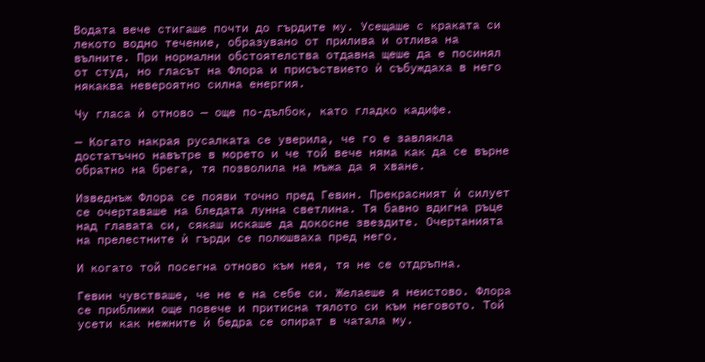Водата вече стигаше почти до гърдите му. Усещаше с краката си лекото водно течение, образувано от прилива и отлива на вълните. При нормални обстоятелства отдавна щеше да е посинял от студ, но гласът на Флора и присъствието ѝ събуждаха в него някаква невероятно силна енергия.

Чу гласа ѝ отново — още по-дълбок, като гладко кадифе.

— Когато накрая русалката се уверила, че го е завлякла достатъчно навътре в морето и че той вече няма как да се върне обратно на брега, тя позволила на мъжа да я хване.

Изведнъж Флора се появи точно пред Гевин. Прекрасният ѝ силует се очертаваше на бледата лунна светлина. Тя бавно вдигна ръце над главата си, сякаш искаше да докосне звездите. Очертанията на прелестните ѝ гърди се полюшваха пред него.

И когато той посегна отново към нея, тя не се отдръпна.

Гевин чувстваше, че не е на себе си. Желаеше я неистово. Флора се приближи още повече и притисна тялото си към неговото. Той усети как нежните ѝ бедра се опират в чатала му.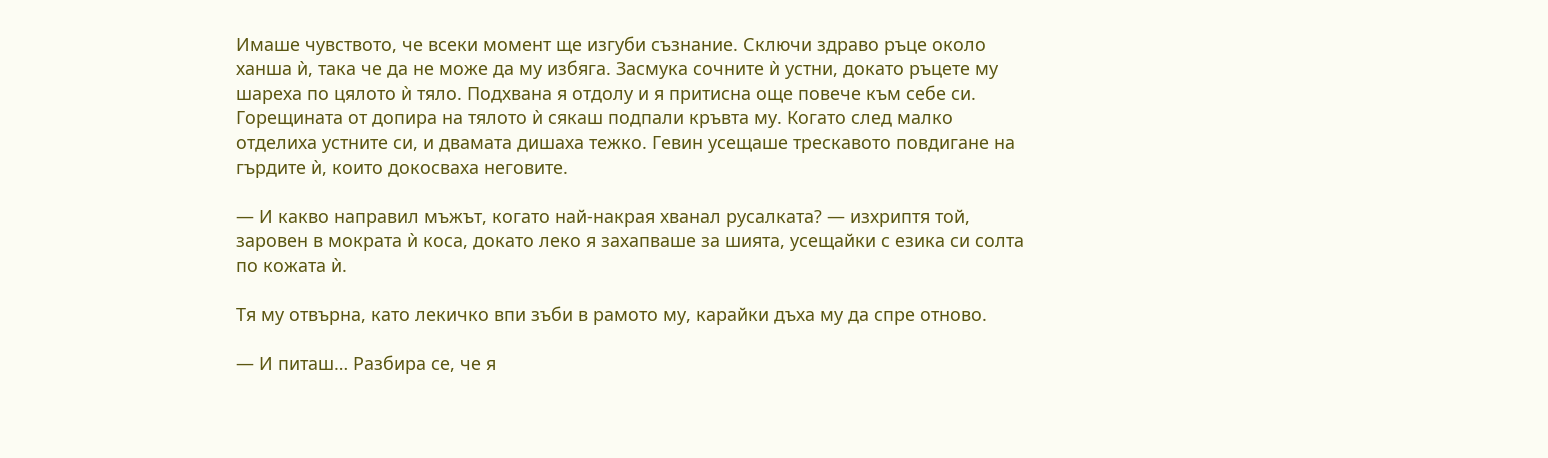Имаше чувството, че всеки момент ще изгуби съзнание. Сключи здраво ръце около ханша ѝ, така че да не може да му избяга. Засмука сочните ѝ устни, докато ръцете му шареха по цялото ѝ тяло. Подхвана я отдолу и я притисна още повече към себе си. Горещината от допира на тялото ѝ сякаш подпали кръвта му. Когато след малко отделиха устните си, и двамата дишаха тежко. Гевин усещаше трескавото повдигане на гърдите ѝ, които докосваха неговите.

— И какво направил мъжът, когато най-накрая хванал русалката? — изхриптя той, заровен в мократа ѝ коса, докато леко я захапваше за шията, усещайки с езика си солта по кожата ѝ.

Тя му отвърна, като лекичко впи зъби в рамото му, карайки дъха му да спре отново.

— И питаш… Разбира се, че я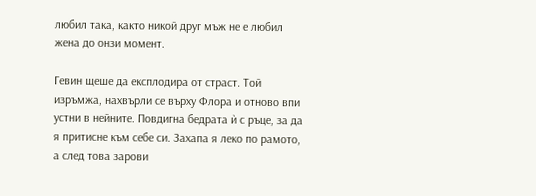любил така, както никой друг мъж не е любил жена до онзи момент.

Гевин щеше да експлодира от страст. Той изръмжа, нахвърли се върху Флора и отново впи устни в нейните. Повдигна бедрата ѝ с ръце, за да я притисне към себе си. Захапа я леко по рамото, а след това зарови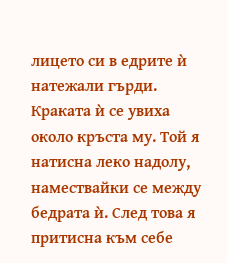лицето си в едрите ѝ натежали гърди. Краката ѝ се увиха около кръста му. Той я натисна леко надолу, намествайки се между бедрата ѝ. След това я притисна към себе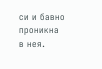си и бавно проникна в нея.